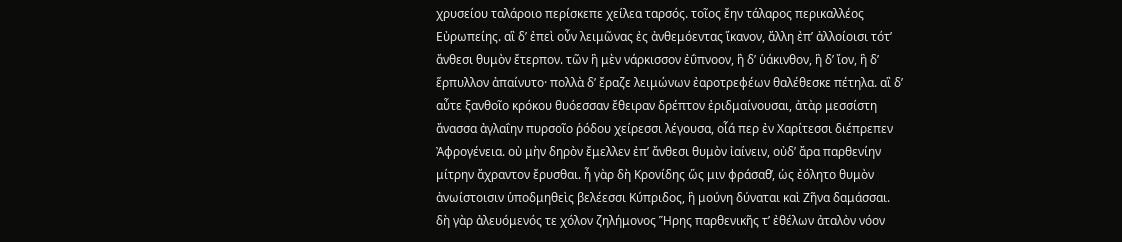χρυσείου ταλάροιο περίσκεπε χείλεα ταρσός. τοῖος ἔην τάλαρος περικαλλέος Εὐρωπείης. αἳ δ’ ἐπεὶ οὖν λειμῶνας ἐς ἀνθεμόεντας ἵκανον, ἄλλη ἐπ’ ἀλλοίοισι τότ’ ἄνθεσι θυμὸν ἔτερπον. τῶν ἣ μὲν νάρκισσον ἐΰπνοον, ἣ δ’ ὑάκινθον, ἣ δ’ ἴον, ἣ δ’ ἕρπυλλον ἀπαίνυτο· πολλὰ δ’ ἔραζε λειμώνων ἐαροτρεφέων θαλέθεσκε πέτηλα. αἳ δ’ αὖτε ξανθοῖο κρόκου θυόεσσαν ἔθειραν δρέπτον ἐριδμαίνουσαι, ἀτὰρ μεσσίστη ἄνασσα ἀγλαΐην πυρσοῖο ῥόδου χείρεσσι λέγουσα, οἷά περ ἐν Χαρίτεσσι διέπρεπεν Ἀφρογένεια. οὐ μὴν δηρὸν ἔμελλεν ἐπ’ ἄνθεσι θυμὸν ἰαίνειν, οὐδ’ ἄρα παρθενίην μίτρην ἄχραντον ἔρυσθαι. ἦ γὰρ δὴ Κρονίδης ὥς μιν φράσαθ̓, ὡς ἐόλητο θυμὸν ἀνωίστοισιν ὑποδμηθεὶς βελέεσσι Κύπριδος, ἣ μούνη δύναται καὶ Ζῆνα δαμάσσαι. δὴ γὰρ ἀλευόμενός τε χόλον ζηλήμονος Ἥρης παρθενικῆς τ’ ἐθέλων ἀταλὸν νόον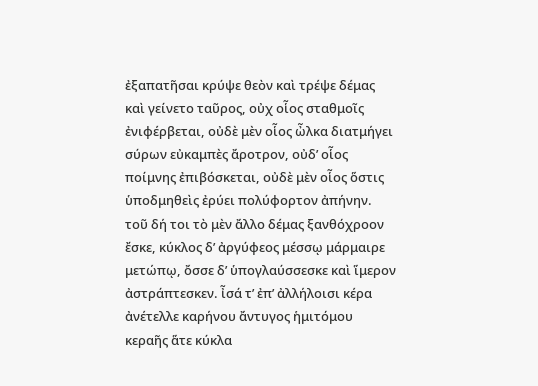ἐξαπατῆσαι κρύψε θεὸν καὶ τρέψε δέμας καὶ γείνετο ταῦρος, οὐχ οἷος σταθμοῖς ἐνιφέρβεται, οὐδὲ μὲν οἷος ὦλκα διατμήγει σύρων εὐκαμπὲς ἄροτρον, οὐδ’ οἷος ποίμνης ἐπιβόσκεται, οὐδὲ μὲν οἷος ὅστις ὑποδμηθεὶς ἐρύει πολύφορτον ἀπήνην. τοῦ δή τοι τὸ μὲν ἄλλο δέμας ξανθόχροον ἔσκε, κύκλος δ’ ἀργύφεος μέσσῳ μάρμαιρε μετώπῳ, ὄσσε δ’ ὑπογλαύσσεσκε καὶ ἵμερον ἀστράπτεσκεν. ἶσά τ’ ἐπ’ ἀλλήλοισι κέρα ἀνέτελλε καρήνου ἄντυγος ἡμιτόμου κεραῆς ἅτε κύκλα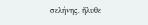σελήνης. ἤλυθε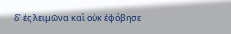δ’ ἐς λειμῶνα καὶ οὐκ ἐφόβησε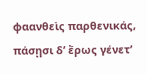φαανθεὶς παρθενικάς, πάσῃσι δ’ ἔρως γένετ’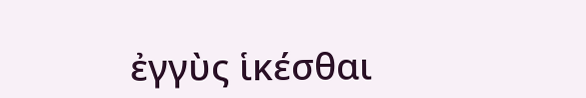ἐγγὺς ἱκέσθαι